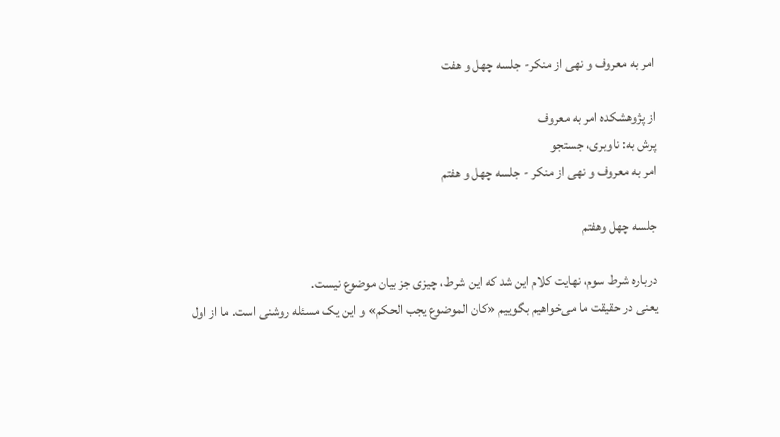امر به معروف و نهی از منکر- جلسه چهل و هفت

از پژوهشکده امر به معروف
پرش به: ناوبری، جستجو
امر به معروف و نهی از منکر - جلسه چهل و هفتم

جلسه چهل وهفتم

درباره شرط سوم، نهایت کلام این شد که این شرط، چیزی جز بیان موضوع نیست.
یعنی در حقیقت ما می‌خواهیم بگوییم «کان الموضوع یجب الحکم» و این یک مسئله روشنی است. ما از اول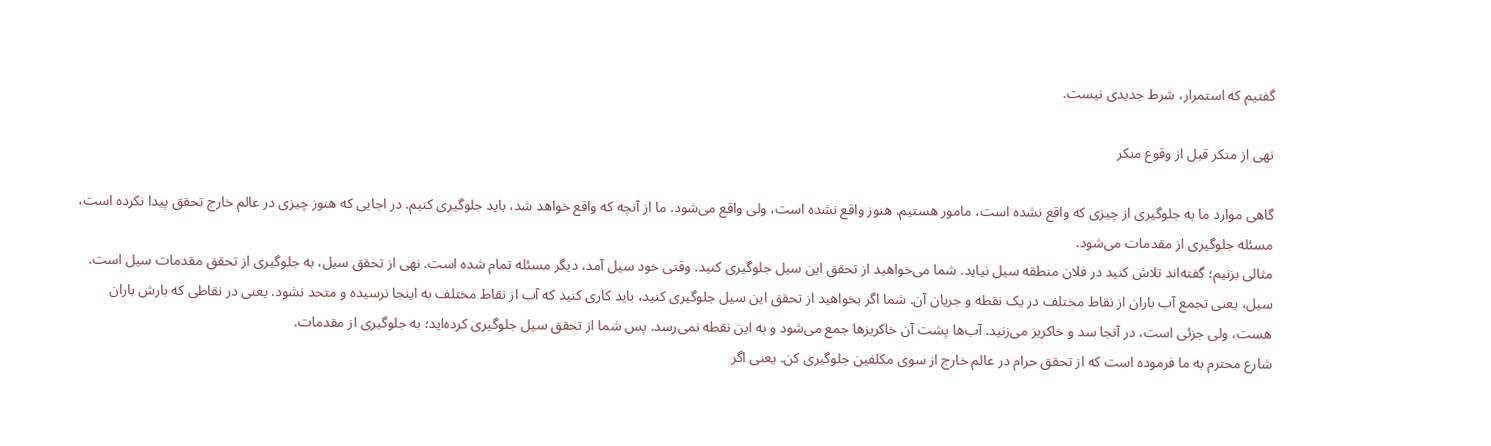گفتیم که استمرار، شرط جدیدی نیست.

نهی از منکر قبل از وقوع منکر

گاهی موارد ما به جلوگیری از چیزی که واقع نشده است، مامور هستیم. هنوز واقع نشده است، ولی واقع می‌شود. ما از آنچه که واقع خواهد شد، باید جلوگیری کنیم. در اجایی که هنوز چیزی در عالم خارج تحقق پیدا نکرده است، مسئله جلوگیری از مقدمات می‌شود.
مثالی بزنیم؛ گفته‌اند تلاش کنید در فلان منطقه سیل نیاید. شما می‌خواهید از تحقق این سیل جلوگیری کنید. وقتی خود سیل آمد، دیگر مسئله تمام شده است. نهی از تحقق سیل، به جلوگیری از تحقق مقدمات سیل است. سیل، یعنی تجمع آب باران از نقاط مختلف در یک نقطه و جریان آن. شما اگر بخواهید از تحقق این سیل جلوگیری کنید، باید کاری کنید که آب از نقاط مختلف به اینجا نرسیده و متحد نشود. یعنی در نقاطی که بارش باران هست، ولی جزئی است،‌ در آنجا سد و خاکریز می‌زنید. آب‌ها پشت آن خاکریزها جمع می‌شود و به این نقطه نمی‌رسد. پس شما از تحقق سیل جلوگیری کرده‌اید؛ به جلوگیری از مقدمات.
شارع محترم به ما فرموده است که از تحقق حرام در عالم خارج از سوی مکلفین جلوگیری کن. یعنی اگر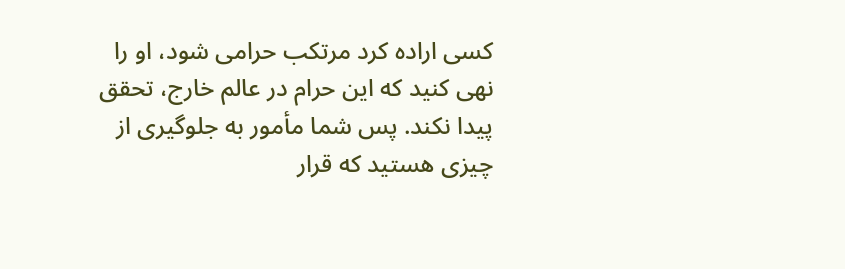کسی اراده کرد مرتکب حرامی شود، او را نهی کنید که این حرام در عالم خارج، تحقق پیدا نکند. پس شما مأمور به جلوگیری از چیزی هستید که قرار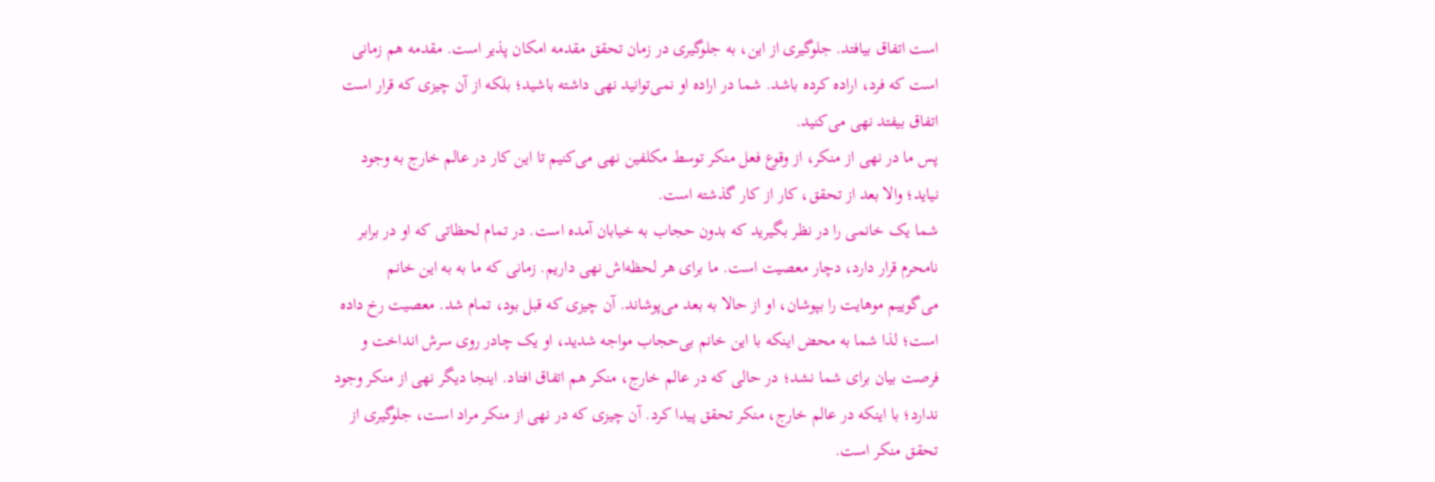است اتفاق بیافتد. جلوگیری از این، به جلوگیری در زمان تحقق مقدمه امکان پذیر است. مقدمه هم زمانی است که فرد، اراده کرده باشد. شما در اراده او نمی‌توانید نهی داشته باشید؛ بلکه از آن چیزی که قرار است اتفاق بیفتد نهی می‌کنید.
پس ما در نهی از منکر، از وقوع فعل منکر توسط مکلفین نهی می‌کنیم تا این کار در عالم خارج به وجود نیاید؛ و‌الا بعد از تحقق، کار از کار گذشته است.
شما یک خانمی را در نظر بگیرید که بدون حجاب به خیابان آمده است. در تمام لحظاتی که او در برابر نامحرم قرار دارد، دچار معصیت است. ما برای هر لحظه‌اش نهی داریم. زمانی که ما به به این خانم می‌گوییم موهایت را بپوشان، او از حالا به بعد می‌پوشاند. آن چیزی که قبل بود، تمام شد. معصیت رخ داده است؛ لذا شما به محض اینکه با این خانم بی‌حجاب مواجه شدید، او یک چادر روی سرش انداخت و فرصت بیان برای شما نشد؛ در حالی که در عالم خارج، منکر هم اتفاق افتاد. اینجا دیگر نهی از منکر وجود ندارد؛ با اینکه در عالم خارج، منکر تحقق پیدا کرد. آن چیزی که در نهی از منکر مراد است، جلوگیری از تحقق منکر است.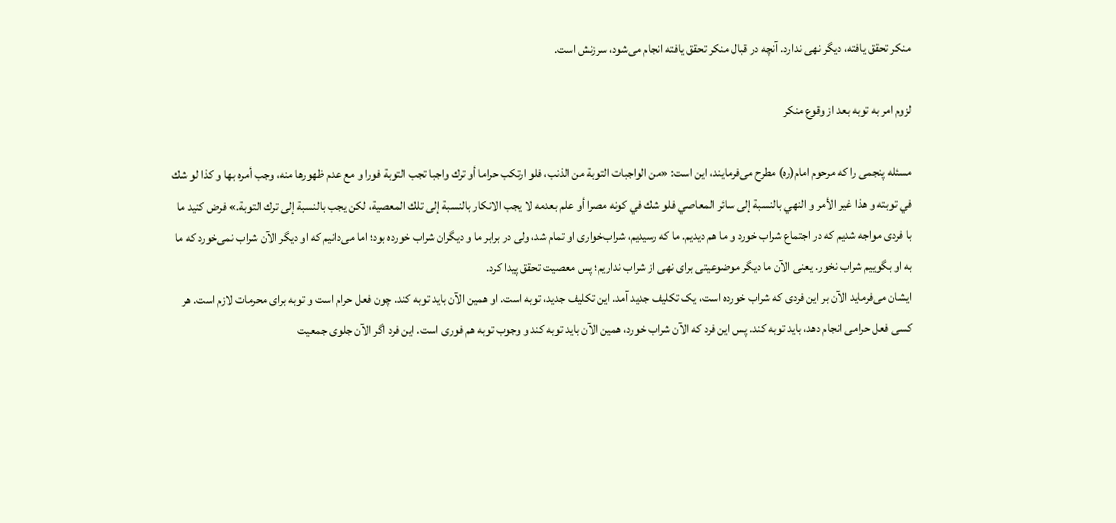منکر تحقق یافته، دیگر نهی ندارد. آنچه در قبال منکر تحقق یافته انجام می‌شود، سرزنش است.

لزوم امر به توبه بعد از وقوع منکر

مسئله پنجمی را که مرحوم امام(ره) مطرح می‌فرمایند، این است: «من الواجبات التوبة من الذنب، فلو ارتكب حراما أو ترك واجبا تجب التوبة فورا و مع عدم ظهورها منه، وجب أمره بها و كذا لو شك في توبته و هذا غير الأمر و النهي بالنسبة إلى سائر المعاصي فلو شك في كونه مصرا أو علم بعدمه لا يجب الانكار بالنسبة إلى تلك المعصية، لكن يجب بالنسبة إلى ترك التوبة.» فرض کنید ما با فردی مواجه شدیم که در اجتماع شراب خورد و ما هم دیدیم. ما که رسیدیم، شراب‌خواری او تمام شد، ولی در برابر ما و دیگران شراب خورده بود؛ اما می‌دانیم که او دیگر الآن شراب نمی‌خورد که ما به او بگوییم شراب نخور. یعنی الآن ما دیگر موضوعیتی برای نهی از شراب نداریم؛ پس معصیت تحقق پیدا کرد.
ایشان می‌فرماید الآن بر این فردی که شراب خورده است، یک تکلیف جدید آمد. این تکلیف جدید، توبه است. او همین الآن باید توبه کند. چون فعل حرام است و توبه برای محرمات لازم است. هر کسی فعل حرامی انجام دهد، باید توبه کند. پس این فرد که الآن شراب خورد، همین الآن باید توبه کند و وجوب توبه هم فوری است. این فرد اگر الآن جلوی جمعیت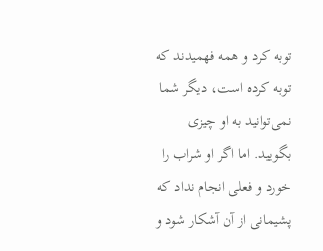توبه کرد و همه فهمیدند که توبه کرده است، دیگر شما نمی‌توانید به او چیزی بگویید. اما اگر او شراب را خورد و فعلی انجام نداد که پشیمانی از آن آشکار شود و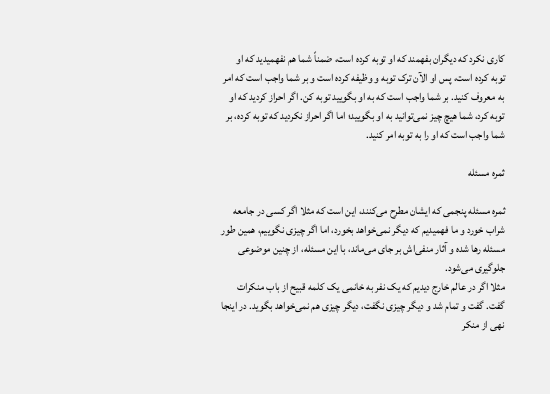کاری نکرد که دیگران بفهمند که او توبه کرده است، ضمناً شما هم نفهمیدید که او توبه کرده است، پس او الآن ترک توبه و وظیفه کرده است و بر شما واجب است که امر به معروف کنید. بر شما واجب است که به او بگویید توبه کن. اگر احراز کردید که او توبه کرد، شما هیچ چیز نمی‌توانید به او بگویید؛ اما اگر احراز نکردید که توبه کرده، بر شما واجب است که او را به توبه امر کنید.

ثمره مسئله

ثمره مسئله پنجمی که ایشان مطرح می‌کنند، این است که مثلا اگر کسی در جامعه شراب خورد و ما فهمیدیم که دیگر نمی‌خواهد بخورد، اما اگر چیزی نگوییم، همین طور مسئله رها شده و آثار منفی‌اش بر جای می‌ماند، با این مسئله، از چنین موضوعی جلوگیری می‌شود.
مثلا اگر در عالم خارج دیدیم که یک نفر به خانمی یک کلمه قبیح از باب منکرات گفت. گفت و تمام شد و دیگر چیزی نگفت، دیگر چیزی هم نمی‌خواهد بگوید. در اینجا نهی از منکر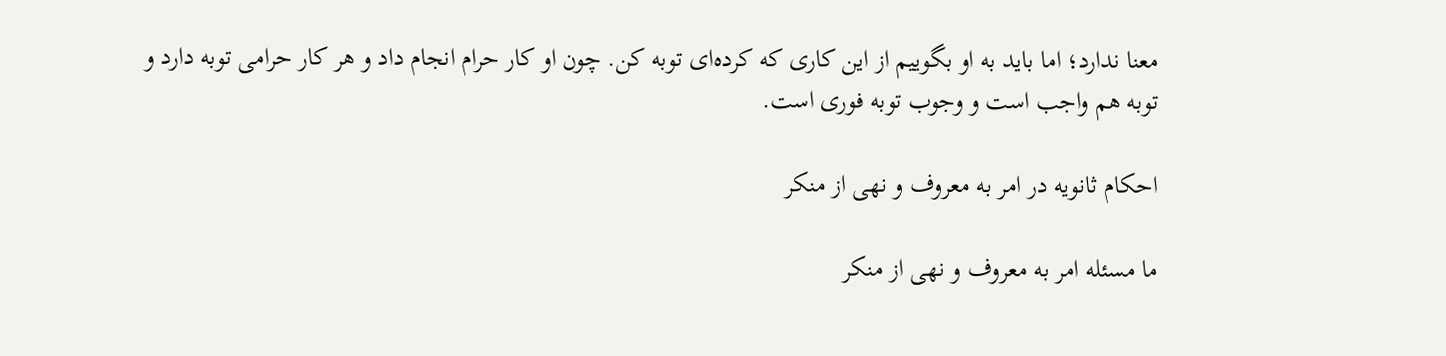معنا ندارد؛ اما باید به او بگوییم از این کاری که کرده‌ای توبه کن. چون او کار حرام انجام داد و هر کار حرامی توبه دارد و توبه هم واجب است و وجوب توبه فوری است.

احکام ثانویه در امر به معروف و نهی از منکر

ما مسئله امر به معروف و نهی از منکر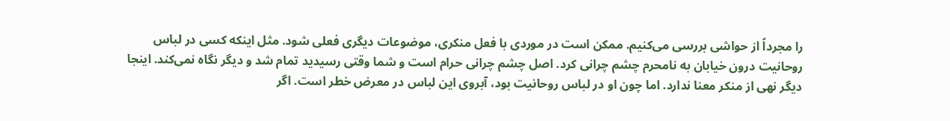را مجرداً از حواشی بررسی می‌کنیم. ممکن است در موردی با فعل منکری، موضوعات دیگری فعلی شود. مثل اینکه کسی در لباس روحانیت درون خیابان به نامحرم چشم چرانی کرد. اصل چشم چرانی حرام است و شما وقتی رسیدید تمام شد و دیگر نگاه نمی‌کند. اینجا دیگر نهی از منکر معنا ندارد. اما چون او در لباس روحانیت بود، آبروی این لباس در معرض خطر است. اگر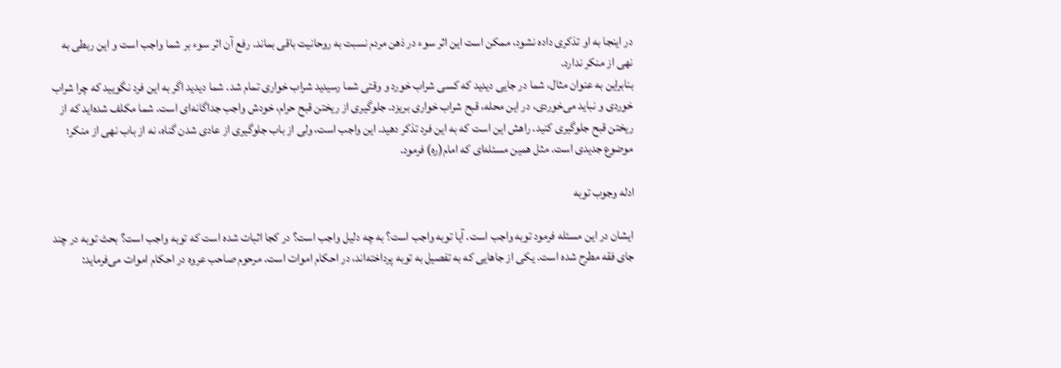در اینجا به او تذکری داده نشود، ممکن است این اثر سوء در ذهن مردم نسبت به روحانیت باقی بماند. رفع آن اثر سوء بر شما واجب است و این ربطی به نهی از منکر ندارد.
بنابراین به عنوان مثال، شما در جایی دیدید که کسی شراب خورد و وقتی شما رسیدید شراب خواری تمام شد. شما دیدید اگر به این فرد نگویید که چرا شراب خوردی و نباید می‌خوردی، در این محله، قبح شراب خواری بریزد. جلوگیری از ریختن قبح حرام، خودش واجب جداگانه‌ای است. شما مکلف شده‌اید که از ریختن قبح جلوگیری کنید. راهش این است که به این فرد تذکر دهید. این واجب است، ولی از باب جلوگیری از عادی شدن گناه، نه از باب نهی از منکر؛ موضوع جدیدی است. مثل همین مسئله‌ای که امام(ره) فرمود.

ادله وجوب توبه

ایشان در این مسئله فرمود توبه واجب است. آیا توبه واجب است؟ به چه دلیل واجب است؟ در کجا اثبات شده است که توبه واجب است؟ بحث توبه در چند جای فقه مطرح شده است. یکی از جاهایی که به تفصیل به توبه پرداخته‌اند، در احکام اموات است. مرحوم صاحب عروه در احکام اموات می‌فرماید: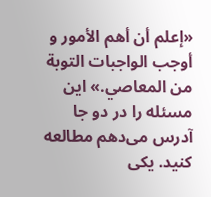«إعلم أن أهم الأمور و أوجب الواجبات التوبة من المعاصي.» این مسئله را در دو جا آدرس می‌دهم مطالعه کنید. یکی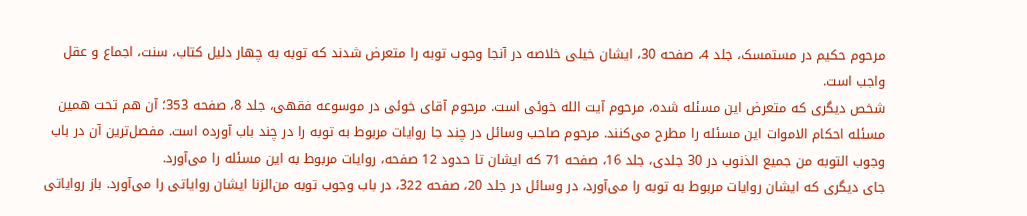مرحوم حکیم در مستمسک،‌ جلد 4، صفحه 30، ایشان خیلی خلاصه در آنجا وجوب توبه را متعرض شدند که توبه به چهار دلیل کتاب، سنت، اجماع و عقل واجب است.
شخص دیگری که متعرض این مسئله شده، مرحوم آیت الله خوئی است. مرحوم آقای خوئی در موسوعه فقهی، جلد 8،‌ صفحه 353؛ آن هم تحت همین مسئله احکام الاموات این مسئله را مطرح می‌کنند. مرحوم صاحب وسائل در چند جا روایات مربوط به توبه را در چند باب آورده است. مفصل‌ترین آن در باب وجوب التوبه من جمیع الذنوب در 30 جلدی، جلد 16،‌ صفحه 71 که ایشان تا حدود 12 صفحه، روایات مربوط به این مسئله را می‌آورد.
جای دیگری که ایشان روایات مربوط به توبه را می‌آورد، در وسائل در جلد 20، صفحه 322، در باب وجوب توبه من‌الزنا ایشان روایاتی را می‌آورد. باز روایاتی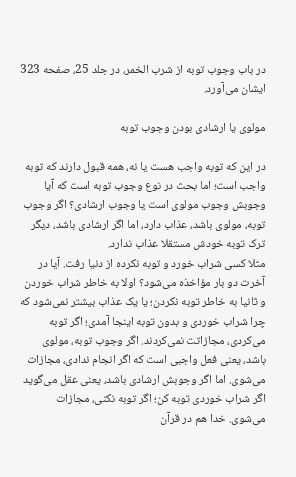در باب وجوب توبه از شرب الخمر، در جلد 25، صفحه 323 ایشان می‌آورد.

مولوی یا ارشادی بودن وجوب توبه

در این که توبه واجب هست یا نه، همه قبول دارند که توبه واجب است؛ اما بحث در نوع وجوب توبه است که آیا وجوبش وجوب مولوی است یا وجوب ارشادی؟ اگر وجوب توبه، مولوی باشد، عذاب دارد، اما اگر ارشادی باشد، دیگر ترک توبه خودش مستقلا عذاب ندارد.
مثلا کسی شراب خورد و توبه نکرده از دنیا رفت. آیا در آخرت دو بار مؤاخذه می‌شود؟ اولا به خاطر شراب خوردن و ثانیا به خاطر توبه نکردن؛ یا یک عذاب بیشتر نمی‌شود که چرا شراب خوردی و بدون توبه اینجا آمدی؛ اگر توبه می‌کردی، مجازاتت نمی‌کردند. اگر وجوب توبه، مولوی باشد، یعنی فعل واجبی است که اگر انجام ندادی، مجازات می‌شوی. اما اگر وجوبش ارشادی باشد، یعنی عقل می‌گوید اگر شراب خوردی توبه کن؛ اگر توبه نکنی، مجازات می‌شوی. خدا هم در قرآن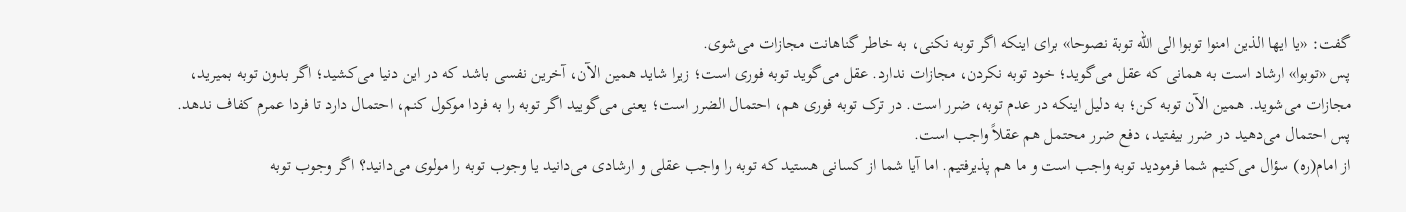گفت: «يا ايها الذين امنوا توبوا الى الله توبة نصوحا» برای اینکه اگر توبه نکنی، به خاطر گناهانت مجازات می‌شوی.
پس «توبوا» ارشاد است به همانی که عقل می‌گوید؛ خود توبه نکردن، مجازات ندارد. عقل می‌گوید توبه فوری است؛ زیرا شاید همین الآن، آخرین نفسی باشد که در این دنیا می‌کشید؛ اگر بدون توبه بمیرید، مجازات می‌شوید. همین الآن توبه کن؛ به دلیل اینکه در عدم توبه، ضرر است. در ترک توبه فوری هم، احتمال الضرر است؛ یعنی می‌گویید اگر توبه را به فردا موکول ‌کنم، احتمال دارد تا فردا عمرم کفاف ندهد. پس احتمال می‌دهید در ضرر بیفتید، دفع ضرر محتمل هم عقلاً واجب است.
از امام(ره) سؤال می‌کنیم شما فرمودید توبه واجب است و ما هم پذیرفتیم. اما آیا شما از کسانی هستید که توبه را واجب عقلی و ارشادی می‌دانید یا وجوب توبه را مولوی می‌دانید؟‌ اگر وجوب توبه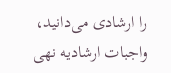را ارشادی می‌دانید، واجبات ارشادیه نهی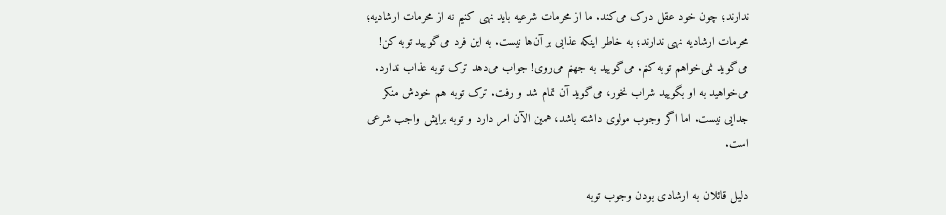ندارند؛ چون خود عقل درک می‌کند. ما از محرمات شرعیه باید نهی کنیم نه از محرمات ارشادیه؛ محرمات ارشادیه نهی ندارند؛ به خاطر اینکه عذابی بر آن‌ها نیست. به این فرد می‌گویید توبه کن! می‌گوید نمی‌خواهم توبه کنم. می‌گویید به جهنم می‌روی! جواب می‌دهد ترک توبه عذاب ندارد. می‌خواهید به او بگویید شراب نخور، می‌گوید آن تمام شد و رفت. ترک توبه هم خودش منکر جدایی نیست. اما اگر وجوب مولوی داشته باشد، همین الآن امر دارد و توبه برایش واجب شرعی است.

دلیل قائلان به ارشادی بودن وجوب توبه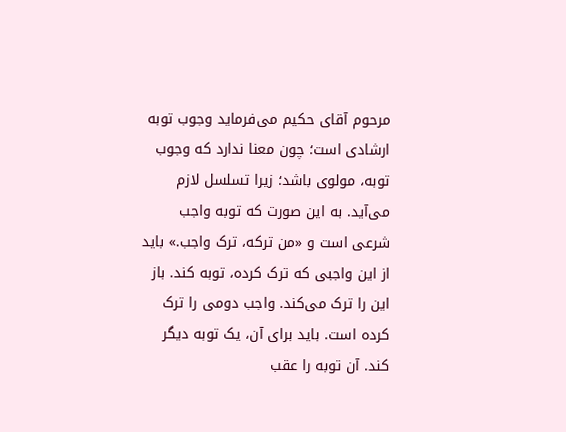مرحوم آقای حکیم می‌فرماید وجوب توبه ارشادی است؛ چون معنا ندارد که وجوب توبه، مولوی باشد؛ زیرا تسلسل لازم می‌آید. به این صورت که توبه واجب شرعی است و «من ترکه، ترک واجب.» باید از این واجبی که ترک کرده، توبه کند. باز این را ترک می‌کند. واجب دومی را ترک کرده است. باید برای آن، یک توبه دیگر کند. آن توبه را عقب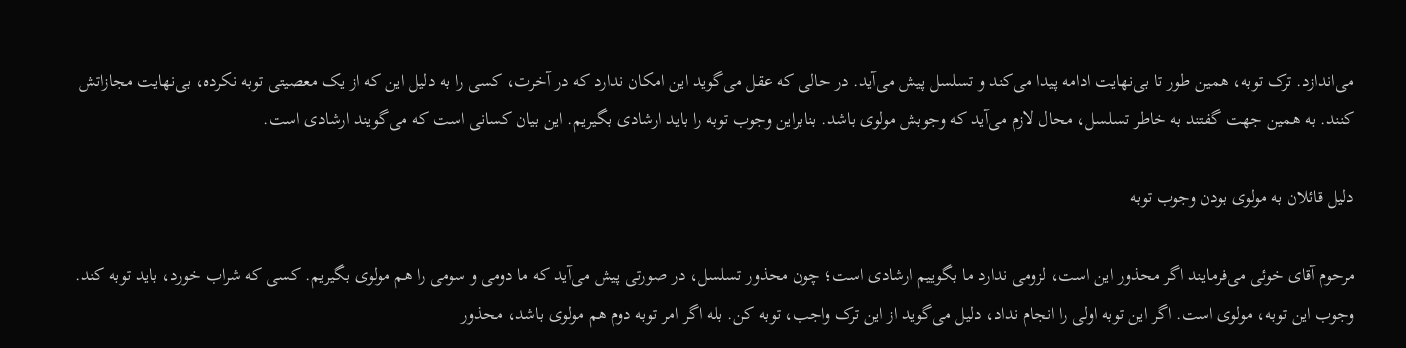می‌اندازد. ترک توبه، همین طور تا بی‌نهایت ادامه پیدا می‌کند و تسلسل پیش می‌آید. در حالی که عقل می‌گوید این امکان ندارد که در آخرت، کسی را به دلیل این که از یک معصیتی توبه نکرده، بی‌نهایت مجازاتش کنند. به همین جهت گفتند به خاطر تسلسل، محال لازم می‌آید که وجوبش مولوی باشد. بنابراین وجوب توبه را باید ارشادی بگیریم. این بیان کسانی است که می‌گویند ارشادی است.

دلیل قائلان به مولوی بودن وجوب توبه

مرحوم آقای خوئی می‌فرمایند اگر محذور این است، لزومی ندارد ما بگوییم ارشادی است؛ چون محذور تسلسل، در صورتی پیش می‌آید که ما دومی و سومی را هم مولوی بگیریم. کسی که شراب خورد، باید توبه کند. وجوب این توبه، مولوی است. اگر این توبه اولی را انجام نداد، دلیل می‌گوید از این ترک واجب، توبه کن. بله اگر امر توبه دوم هم مولوی باشد،‌ محذور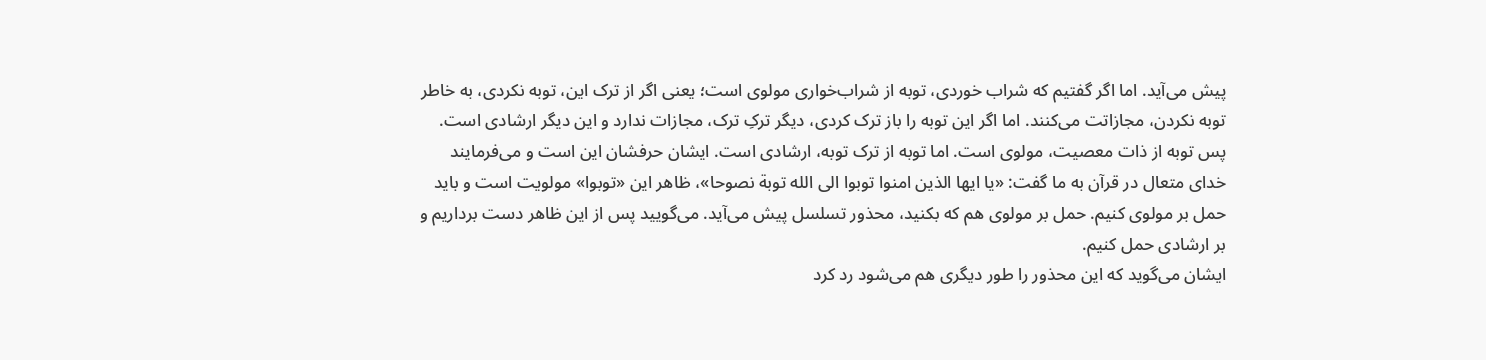پیش می‌آید. اما اگر گفتیم که شراب خوردی، توبه از شراب‌خواری مولوی است؛ یعنی اگر از ترک این، توبه نکردی، به خاطر توبه نکردن، مجازاتت می‌کنند. اما اگر این توبه را باز ترک کردی، دیگر ترکِ ترک، مجازات ندارد و این دیگر ارشادی است.
پس توبه از ذات معصیت، مولوی است. اما توبه از ترک توبه، ارشادی است. ایشان حرفشان این است و می‌فرمایند خدای متعال در قرآن به ما گفت: «يا ايها الذين امنوا توبوا الى الله توبة نصوحا»، ظاهر این «توبوا» مولویت است و باید حمل بر مولوی کنیم. حمل بر مولوی هم که بکنید، محذور تسلسل پیش می‌آید. می‌گویید پس از این ظاهر دست برداریم و بر ارشادی حمل کنیم.
ایشان می‌گوید که این محذور را طور دیگری هم می‌شود رد کرد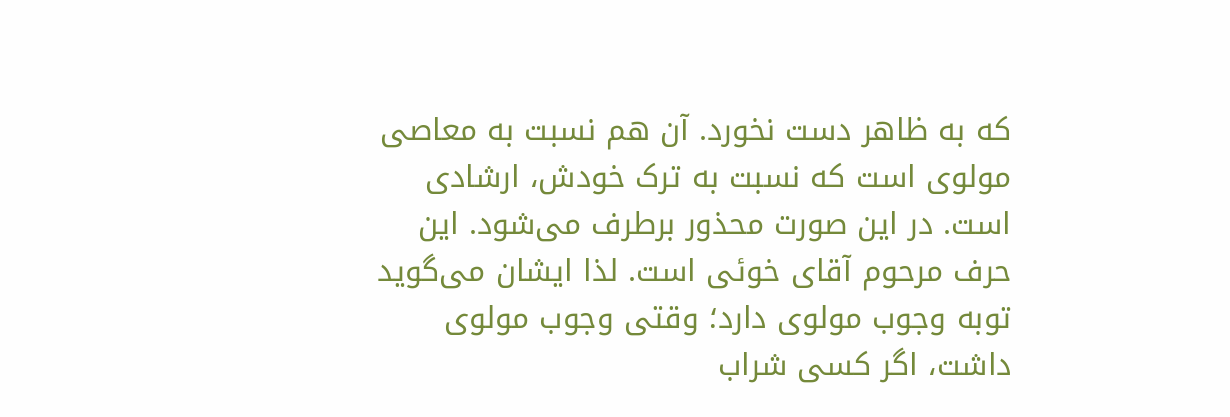که به ظاهر دست نخورد. آن هم نسبت به معاصی مولوی است که نسبت به ترک خودش، ارشادی است. در این صورت محذور برطرف می‌شود. این حرف مرحوم آقای خوئی است. لذا ایشان می‌گوید توبه وجوب مولوی دارد؛ وقتی وجوب مولوی داشت، اگر کسی شراب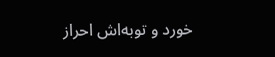خورد و توبه‌اش احراز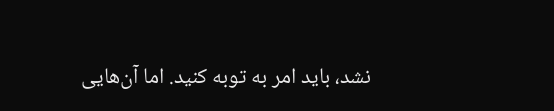نشد، باید امر به توبه کنید. اما آن‌هایی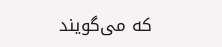که می‌گویند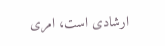ارشادی است، امری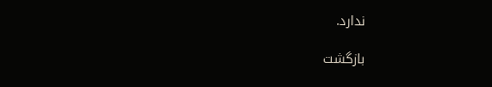ندارد.

بازگشت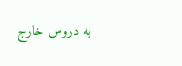به دروس خارج